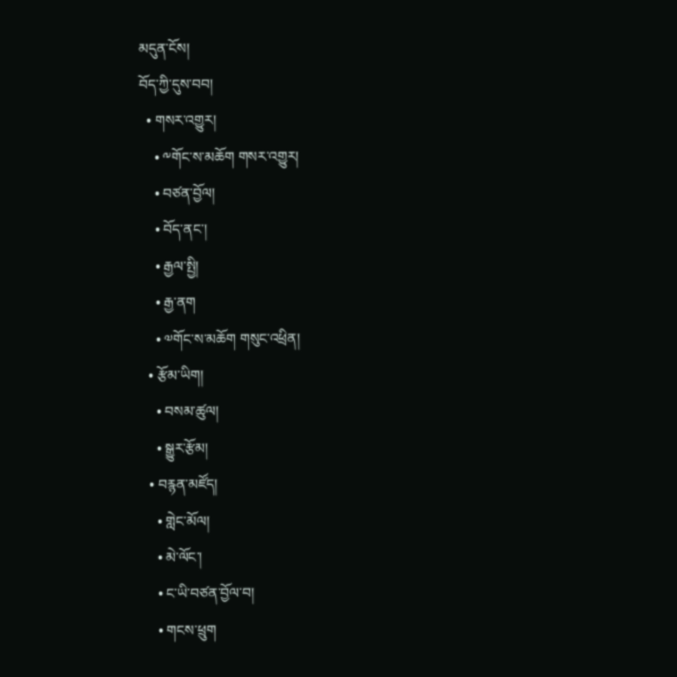མདུན་ངོས།
བོད་ཀྱི་དུས་བབ།
  • གསར་འགྱུར།
    • ༸གོང་ས་མཆོག གསར་འགྱུར།
    • བཙན་བྱོལ།
    • བོད་ནང་།
    • རྒྱལ་སྤྱི།
    • རྒྱ་ནག
    • ༧གོང་ས་མཆོག གསུང་འཕྲིན།
  • རྩོམ་ཡིག།
    • བསམ་ཚུལ།
    • སྒྱུར་རྩོམ།
  • བརྙན་མཛོད།
    • གླེང་མོལ།
    • མེ་ལོང་།
    • ང་ཡི་བཙན་བྱོལ་བ།
    • གངས་ཕྲུག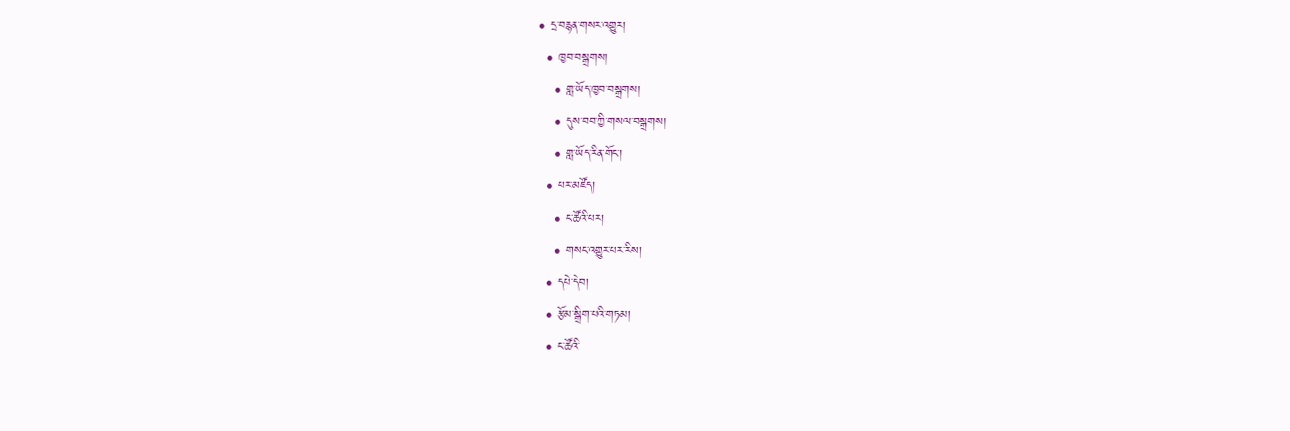• དྲ་བརྙན་གསར་འགྱུར།
  • ཁྱབ་བསྒྲགས།
    • གླ་ཡོད་ཁྱབ་བསྒྲགས།
    • དུས་བབ་ཀྱི་གསལ་བསྒྲགས།
    • གླ་ཡོད་རིན་གོང་།
  • པར་མཛོད།
    • ང་ཚོའི་པར།
    • གསང་འགྱུར་པར་རིས།
  • དཔེ་དེབ།
  • རྩོམ་སྒྲིག་པའི་གཏམ།
  • ང་ཚོའི་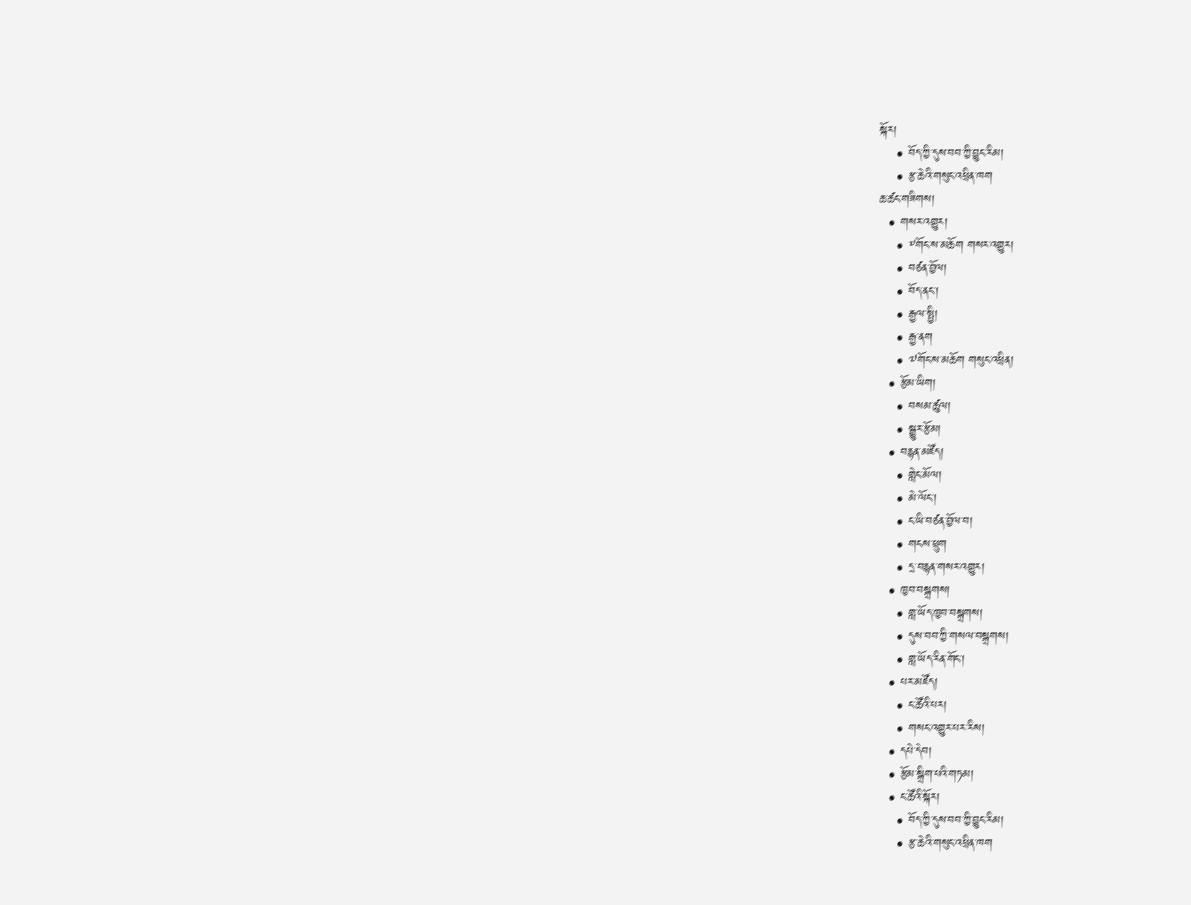སྐོར།
    • བོད་ཀྱི་དུས་བབ་ཀྱི་བྱུང་རིམ།
    • རྩ་ཆེའི་གསུང་འཕྲིན་ཁག
ཆ་ཚང་གཟིགས།
  • གསར་འགྱུར།
    • ༸གོང་ས་མཆོག གསར་འགྱུར།
    • བཙན་བྱོལ།
    • བོད་ནང་།
    • རྒྱལ་སྤྱི།
    • རྒྱ་ནག
    • ༧གོང་ས་མཆོག གསུང་འཕྲིན།
  • རྩོམ་ཡིག།
    • བསམ་ཚུལ།
    • སྒྱུར་རྩོམ།
  • བརྙན་མཛོད།
    • གླེང་མོལ།
    • མེ་ལོང་།
    • ང་ཡི་བཙན་བྱོལ་བ།
    • གངས་ཕྲུག
    • དྲ་བརྙན་གསར་འགྱུར།
  • ཁྱབ་བསྒྲགས།
    • གླ་ཡོད་ཁྱབ་བསྒྲགས།
    • དུས་བབ་ཀྱི་གསལ་བསྒྲགས།
    • གླ་ཡོད་རིན་གོང་།
  • པར་མཛོད།
    • ང་ཚོའི་པར།
    • གསང་འགྱུར་པར་རིས།
  • དཔེ་དེབ།
  • རྩོམ་སྒྲིག་པའི་གཏམ།
  • ང་ཚོའི་སྐོར།
    • བོད་ཀྱི་དུས་བབ་ཀྱི་བྱུང་རིམ།
    • རྩ་ཆེའི་གསུང་འཕྲིན་ཁག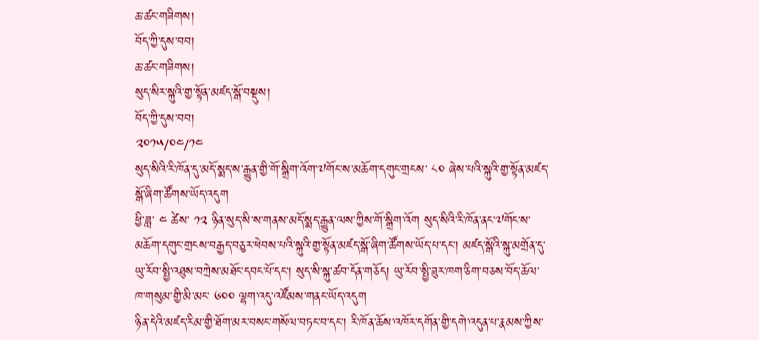ཆ་ཚང་གཟིགས།
བོད་ཀྱི་དུས་བབ།
ཆ་ཚང་གཟིགས།
སུད་སིར་སྐུའི་གྱ་སྟོན་མཛད་སྒོ་བསྡུས།
བོད་ཀྱི་དུས་བབ།
༢༠༡༥/༠༤/༡༤
སུད་སིའི་རི་ཁོན་དུ་མདོ་སྨད་ས་རྒྱུན་གྱི་གོ་སྒྲིག་འོག་༧གོང་ས་མཆོག་དགུང་གྲངས་ ༨༠ ཞེས་པའི་སྐུའི་གྱ་སྟོན་མཛད་སྒོ་ཞིག་ཚོགས་ཡོད་འདུག
ཕྱི་ཟླ་ ༤ ཚེས་ ༡༢ ཉིན་སུད་སི་ས་གནས་མདོ་སྨད་རྒྱུན་ལས་ཀྱིས་གོ་སྒྲིག་འོག སུད་སིའི་རི་ཁོན་ནང་༧གོང་ས་མཆོག་དགུང་གྲངས་བརྒྱད་བཅུར་ཕེབས་པའི་སྐུའི་གྱ་སྟོན་མཛད་སྒོ་ཞིག་ཚོགས་ཡོད་པ་དང་། མཛད་སྒོའི་སྐུ་མགྲོན་དུ་ཡུ་རོབ་སྤྱི་འཐུས་བཀྲེས་མཐོང་དབང་པོ་དང་། སུད་སི་སྐུ་ཚབ་དོན་གཅོད། ཡུ་རོབ་སྤྱི་ཟུར་ཁག་ཅིག་བཅས་བོད་ཆོལ་ཁ་གསུམ་གྱི་མི་མང་ ༦༠༠ ལྷག་འདུ་འཛོམས་གནང་ཡོད་འདུག
ཉིན་དེའི་མཛད་རིམ་གྱི་ཐོག་མར་བསང་གསོལ་བཏང་བ་དང་། རི་ཁོན་ཆོས་འཁོར་དགོན་གྱི་དགེ་འདུན་པ་རྣམས་ཀྱིས་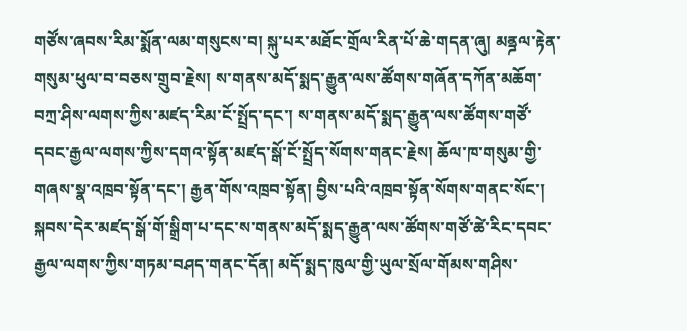གཙོས་ཞབས་རིམ་སྨོན་ལམ་གསུངས་བ། སྐུ་པར་མཐོང་གྲོལ་རིན་པོ་ཆེ་གདན་ཞུ། མནྜལ་རྟེན་གསུམ་ཕུལ་བ་བཅས་གྲུབ་རྗེས། ས་གནས་མདོ་སྨད་རྒྱུན་ལས་ཚོགས་གཞོན་དཀོན་མཆོག་བཀྲ་ཤིས་ལགས་ཀྱིས་མཛད་རིམ་ངོ་སྤྲོད་དང་། ས་གནས་མདོ་སྨད་རྒྱུན་ལས་ཚོགས་གཙོ་དབང་རྒྱལ་ལགས་ཀྱིས་དགའ་སྟོན་མཛད་སྒོ་ངོ་སྤྲོད་སོགས་གནང་རྗེས། ཆོལ་ཁ་གསུམ་གྱི་གཞས་སྣ་འཁྲབ་སྟོན་དང་། རྒྱན་གོས་འཁྲབ་སྟོན། བྱིས་པའི་འཁྲབ་སྟོན་སོགས་གནང་སོང་།
སྐབས་དེར་མཛད་སྒོ་གོ་སྒྲིག་པ་དང་ས་གནས་མདོ་སྨད་རྒྱུན་ལས་ཚོགས་གཙོ་ཚེ་རིང་དབང་རྒྱལ་ལགས་ཀྱིས་གཏམ་བཤད་གནང་དོན། མདོ་སྨད་ཁུལ་གྱི་ཡུལ་སྲོལ་གོམས་གཤིས་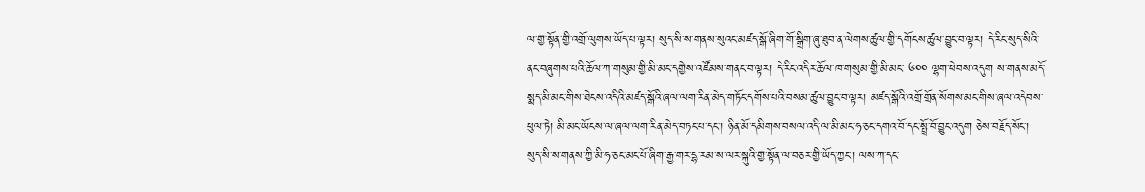ལ་གྱ་སྟོན་གྱི་འགྲོ་ལུགས་ཡོད་པ་ལྟར། སུད་སི་ས་གནས་སུའང་མཛད་སྒོ་ཞིག་གོ་སྒྲིག་ཞུ་ཐུབ་ན་ལེགས་ཚུལ་གྱི་དགོངས་ཚུལ་བྱུང་བ་ལྟར། དེ་རིང་སུད་སིའི་ནང་བཞུགས་པའི་ཆོལ་ཀ་གསུམ་གྱི་མི་མང་དགྱེས་འཛོམས་གནང་བ་ལྟར། དེ་རིང་འདིར་ཆོལ་ཁ་གསུམ་གྱི་མི་མང་ ༦༠༠ ལྷག་ཕེབས་འདུག ས་གནས་མདོ་སྨད་མི་མང་གིས་ཐེངས་འདིའི་མཛད་སྒོའི་ཞལ་ལག་རིན་མེད་གཏོང་དགོས་པའི་བསམ་ཚུལ་བྱུང་བ་ལྟར། མཛད་སྒོའི་འགྲོ་གྲོན་སོགས་མང་གིས་ཞལ་འདེབས་ཕུལ་ཏེ། མི་མང་ཡོངས་ལ་ཞལ་ལག་རིན་མེད་བཏང་པ་དང་། ཉིན་མོ་དམིགས་བསལ་འདི་ལ་མི་མང་ཧ་ཅང་དགའ་བོ་དང་སྤྲོ་བོ་བྱུང་འདུག ཅེས་བརྗོད་སོང་།
སུད་སི་ས་གནས་ཀྱི་མི་ཧ་ཅང་མང་པོ་ཞིག་རྒྱ་གར་དྷ་རམ་ས་ལར་སྐུའི་གྱ་སྟོན་ལ་བཅར་གྱི་ཡོད་ཀྱང་། ལས་ཀ་དང་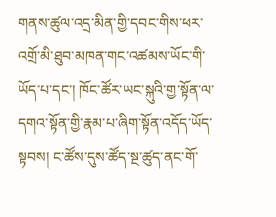གནས་ཚུལ་འདྲ་མིན་གྱི་དབང་གིས་ཕར་འགྲོ་མི་ཐུབ་མཁན་གང་འཚམས་ཡོང་གི་ཡོད་པ་དང་། ཁོང་ཚོར་ཡང་སྐུའི་གྱ་སྟོན་ལ་དགའ་སྟོན་གྱི་རྣམ་པ་ཞིག་སྟོན་འདོད་ཡོད་སྟབས། ང་ཚོས་དུས་ཚོད་སྔ་ཚུད་ནང་གོ་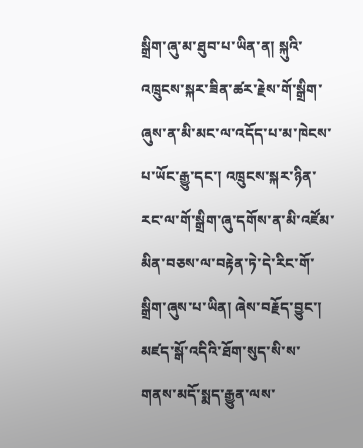སྒྲིག་ཞུ་མ་ཐུབ་པ་ཡིན་ན། སྐུའི་འཁྲུངས་སྐར་ཟིན་ཚར་རྗེས་གོ་སྒྲིག་ཞུས་ན་མི་མང་ལ་འདོད་པ་མ་ཁེངས་པ་ཡོང་རྒྱུ་དང་། འཁྲུངས་སྐར་ཉིན་རང་ལ་གོ་སྒྲིག་ཞུ་དགོས་ན་མི་འཛོམ་མིན་བཅས་ལ་བརྟེན་ཏེ་དེ་རིང་གོ་སྒྲིག་ཞུས་པ་ཡིན། ཞེས་བརྗོད་བྱུང་།
མཛད་སྒོ་འདིའི་ཐོག་སུད་སི་ས་གནས་མདོ་སྨད་རྒྱུན་ལས་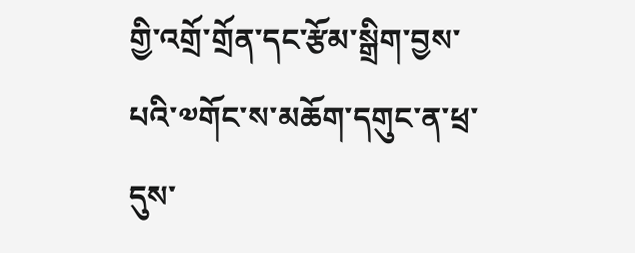གྱི་འགྲོ་གྲོན་དང་རྩོམ་སྒྲིག་བྱས་པའི་༧གོང་ས་མཆོག་དགུང་ན་ཕྲ་དུས་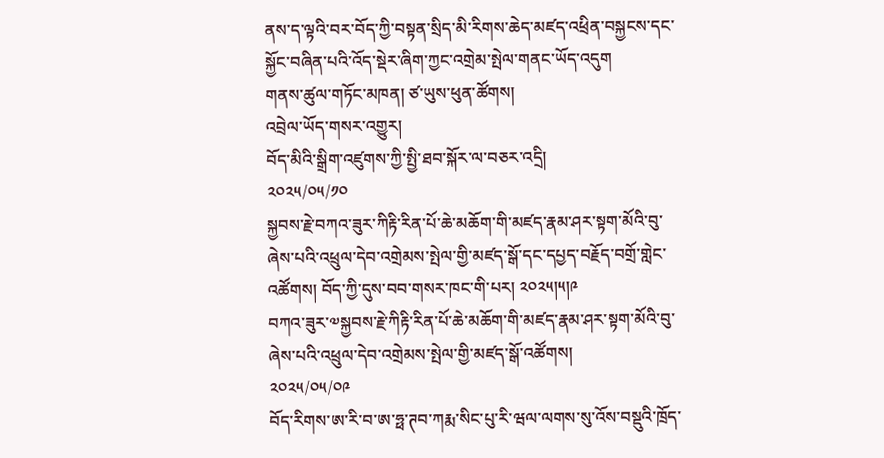ནས་ད་ལྟའི་བར་བོད་ཀྱི་བསྟན་སྲིད་མི་རིགས་ཆེད་མཛད་འཕྲིན་བསྐྱངས་དང་སྐྱོང་བཞིན་པའི་འོད་སྡེར་ཞིག་ཀྱང་འགྲེམ་སྤེལ་གནང་ཡོད་འདུག
གནས་ཚུལ་གཏོང་མཁན། ཙ་ཡུས་ཕུན་ཚོགས།
འབྲེལ་ཡོད་གསར་འགྱུར།
བོད་མིའི་སྒྲིག་འཛུགས་ཀྱི་སྤྱི་ཐབ་སྐོར་ལ་བཅར་འདྲི།
༢༠༢༥/༠༥/༡༠
སྐྱབས་རྗེ་བཀའ་ཟུར་ཀིརྟི་རིན་པོ་ཆེ་མཆོག་གི་མཛད་རྣམ་ཤར་སྟག་མོའི་བུ་ཞེས་པའི་འཕྲུལ་དེབ་འགྲེམས་སྤེལ་གྱི་མཛད་སྒོ་དང་དཔྱད་བརྗོད་བགྲོ་གླེང་འཚོགས། བོད་ཀྱི་དུས་བབ་གསར་ཁང་གི་པར། ༢༠༢༥།༥།༩
བཀའ་ཟུར་༧སྐྱབས་རྗེ་ཀིརྟི་རིན་པོ་ཆེ་མཆོག་གི་མཛད་རྣམ་ཤར་སྟག་མོའི་བུ་ཞེས་པའི་འཕྲུལ་དེབ་འགྲེམས་སྤེལ་གྱི་མཛད་སྒོ་འཚོགས།
༢༠༢༥/༠༥/༠༩
བོད་རིགས་ཨ་རི་བ་ཨ་ཧྥ་ཊབ་ཀརྨ་སིང་པུ་རི་ཝལ་ལགས་སུ་འོས་བསྡུའི་ཁྲོད་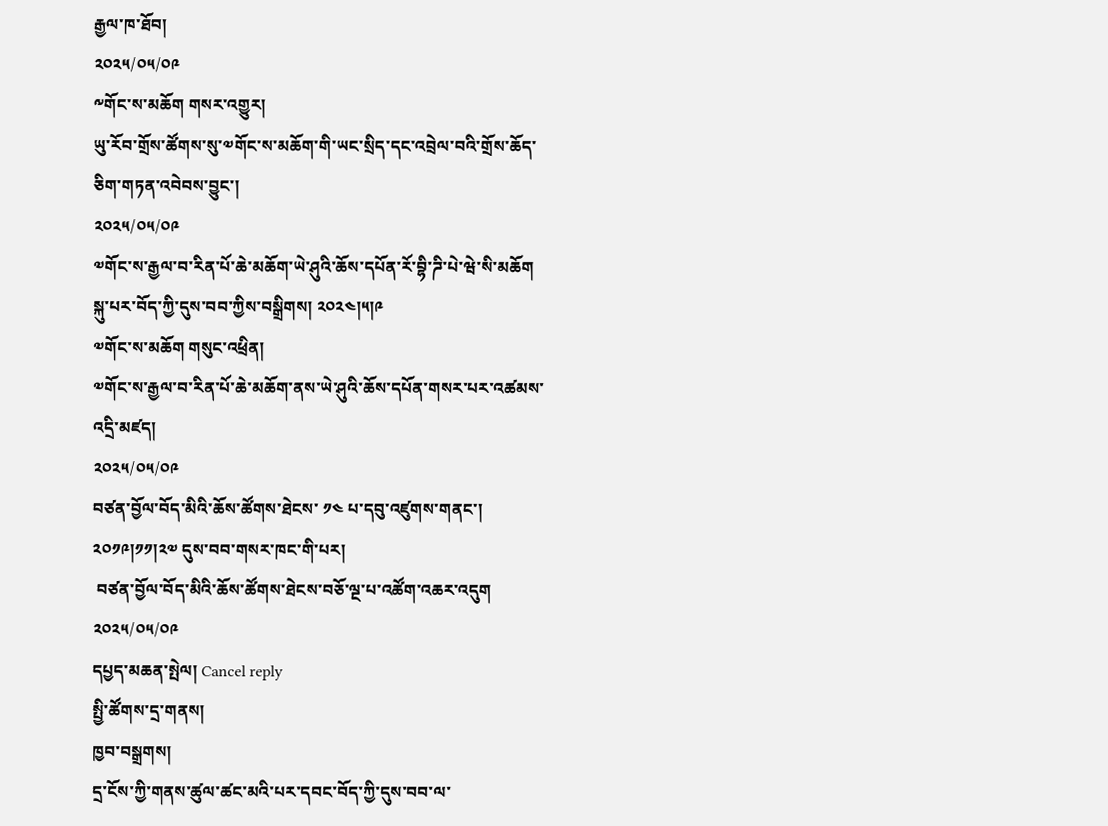རྒྱལ་ཁ་ཐོབ།
༢༠༢༥/༠༥/༠༩
༸གོང་ས་མཆོག གསར་འགྱུར།
ཡུ་རོབ་གྲོས་ཚོགས་སུ་༧གོང་ས་མཆོག་གི་ཡང་སྲིད་དང་འབྲེལ་བའི་གྲོས་ཆོད་ཅིག་གཏན་འབེབས་བྱུང་།
༢༠༢༥/༠༥/༠༩
༧གོང་ས་རྒྱལ་བ་རིན་པོ་ཆེ་མཆོག་ཡེ་ཤུའི་ཆོས་དཔོན་རོ་བྷི་ཌི་པེ་ཝེ་སི་མཆོག སྐུ་པར་བོད་ཀྱི་དུས་བབ་ཀྱིས་བསྒྲིགས། ༢༠༢༤།༥།༩
༧གོང་ས་མཆོག གསུང་འཕྲིན།
༧གོང་ས་རྒྱལ་བ་རིན་པོ་ཆེ་མཆོག་ནས་ཡེ་ཤུའི་ཆོས་དཔོན་གསར་པར་འཚམས་འདྲི་མཛད།
༢༠༢༥/༠༥/༠༩
བཙན་བྱོལ་བོད་མིའི་ཆོས་ཚོགས་ཐེངས་ ༡༤ པ་དབུ་འཛུགས་གནང་། ༢༠༡༩།༡༡།༢༧ དུས་བབ་གསར་ཁང་གི་པར།
 བཙན་བྱོལ་བོད་མིའི་ཆོས་ཚོགས་ཐེངས་བཅོ་ལྔ་པ་འཚོག་འཆར་འདུག
༢༠༢༥/༠༥/༠༩
དཔྱད་མཆན་སྤེལ། Cancel reply
སྤྱི་ཚོགས་དྲ་གནས།
ཁྱབ་བསྒྲགས།
དྲ་ངོས་ཀྱི་གནས་ཚུལ་ཚང་མའི་པར་དབང་བོད་ཀྱི་དུས་བབ་ལ་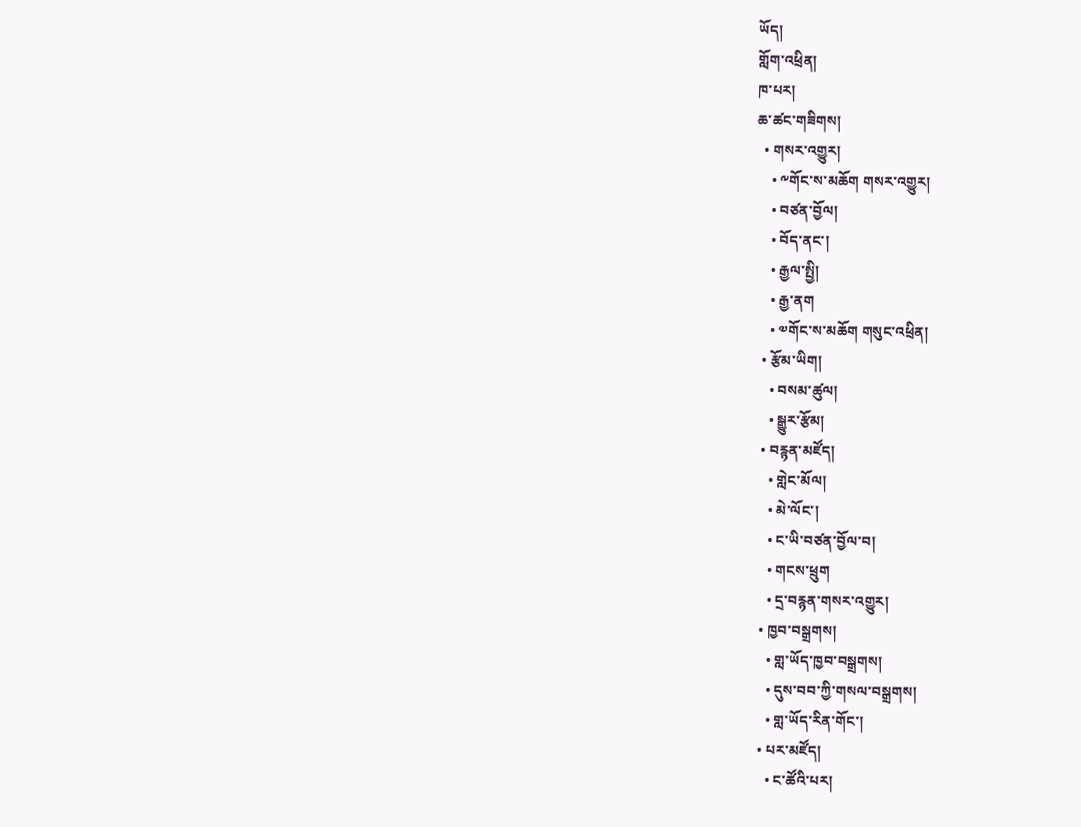ཡོད།
གློག་འཕྲིན།
ཁ་པར།
ཆ་ཚང་གཟིགས།
  • གསར་འགྱུར།
    • ༸གོང་ས་མཆོག གསར་འགྱུར།
    • བཙན་བྱོལ།
    • བོད་ནང་།
    • རྒྱལ་སྤྱི།
    • རྒྱ་ནག
    • ༧གོང་ས་མཆོག གསུང་འཕྲིན།
  • རྩོམ་ཡིག།
    • བསམ་ཚུལ།
    • སྒྱུར་རྩོམ།
  • བརྙན་མཛོད།
    • གླེང་མོལ།
    • མེ་ལོང་།
    • ང་ཡི་བཙན་བྱོལ་བ།
    • གངས་ཕྲུག
    • དྲ་བརྙན་གསར་འགྱུར།
  • ཁྱབ་བསྒྲགས།
    • གླ་ཡོད་ཁྱབ་བསྒྲགས།
    • དུས་བབ་ཀྱི་གསལ་བསྒྲགས།
    • གླ་ཡོད་རིན་གོང་།
  • པར་མཛོད།
    • ང་ཚོའི་པར།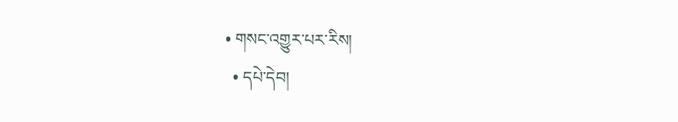• གསང་འགྱུར་པར་རིས།
  • དཔེ་དེབ།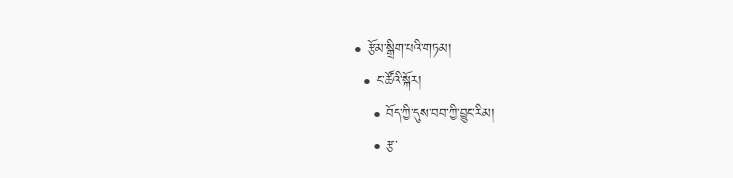• རྩོམ་སྒྲིག་པའི་གཏམ།
  • ང་ཚོའི་སྐོར།
    • བོད་ཀྱི་དུས་བབ་ཀྱི་བྱུང་རིམ།
    • རྩ་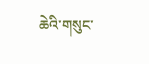ཆེའི་གསུང་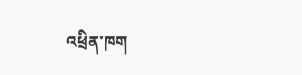འཕྲིན་ཁག